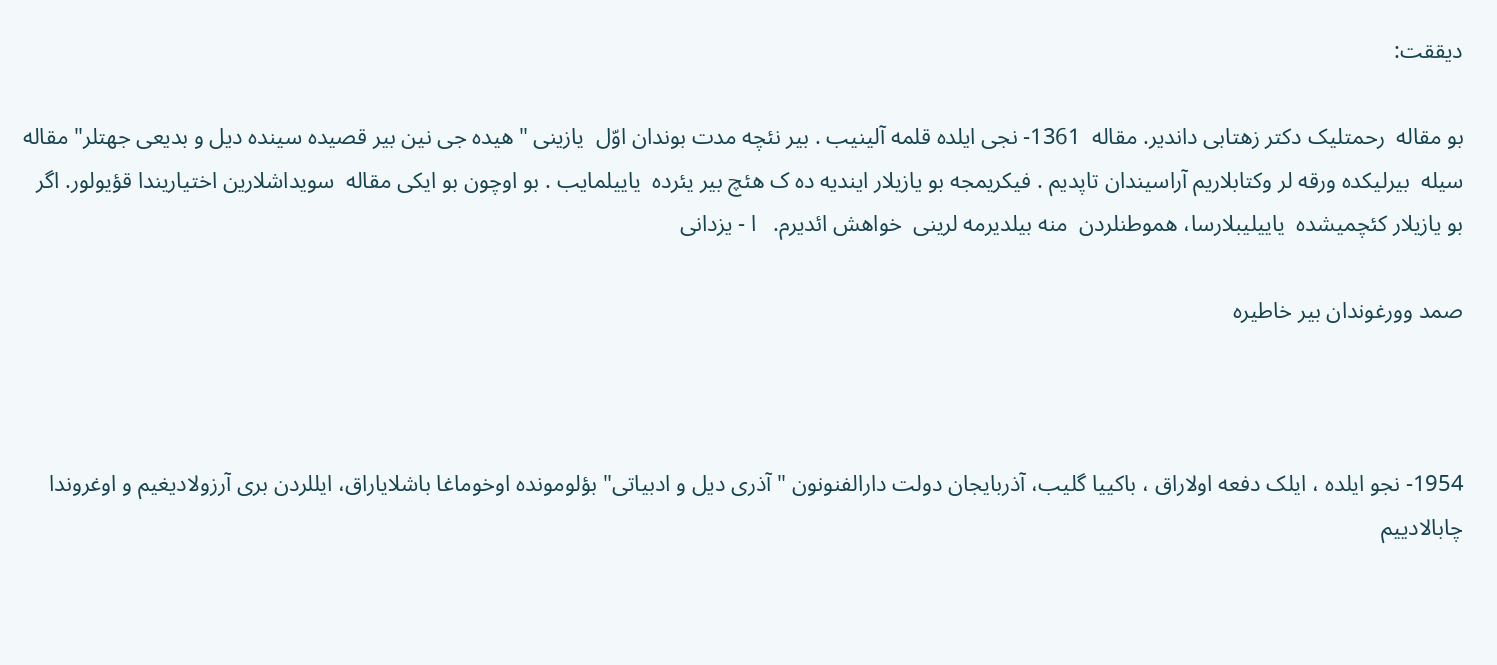دیققت:

بو مقاله  رحمتلیک دکتر زهتابی داندیر. مقاله  1361- نجی ایلده قلمه آلینیب . بیر نئچه مدت بوندان اوّل  یازینی "هیده جی نین بیر قصیده سینده دیل و بدیعی جهتلر" مقاله سیله  بیرلیکده ورقه لر وکتابلاریم آراسیندان تاپدیم . فیکریمجه بو یازیلار ایندیه ده ک هئچ بیر یئرده  یاییلمایب . بو اوچون بو ایکی مقاله  سویداشلارین اختیاریندا قؤیولور. اگر بو یازیلار کئچمیشده  یاییلیبلارسا، هموطنلردن  منه بیلدیرمه لرینی  خواهش ائدیرم.   ا - یزدانی

صمد وورغوندان بیر خاطیره



1954- نجو ایلده ، ایلک دفعه اولاراق ، باکییا گلیب، آذربایجان دولت دارالفنونون "آذری دیل و ادبیاتی" بؤلومونده اوخوماغا باشلایاراق، ایللردن بری آرزولادیغیم و اوغروندا چابالادییم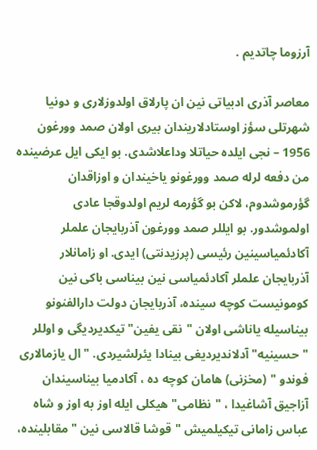آرزوما چاتدیم .

معاصر آذری ادبیاتی نین ان پارلاق اولدوزلاری و دونیا شهرتلی سؤز اوستادلاریندان بیری اولان صمد وورغون 1956 – نجی ایلده حیاتلا وداعلاشدی. بو ایکی ایل عرضینده من دفعه لرله صمد وورغونو یاخیندان و اوزاقدان گؤرموشدوم، لاکن بو گؤرمه لریم اولدوقجا عادی اولموشدور. بو ایللر صمد وورغون آذربایجان علملر آکادئمیاسینین رئیسی (پرزیدنتی) ایدی. او زامانلار آذربایجان علملر آکادئمیاسی نین بیناسی باکی نین کومونیست کوچه سینده، آذربایجان دولت دارالفنونو بیناسیله یاناشی اولان "نقی یفین" تیکدیردیگی و اوللر "حسینیه" آدلاندیردیغی بینادا یئرلشیردی. " ال یازمالاری فوندو " (مخزنی) هامان کوچه ده ، آکادمیا بیناسیندان آزاجیق آشاغیدا ، "نظامی" هیکلی ایله اوز به اوز و شاه عباس زامانی تیکیلمیش "قوشا قالاسی نین " مقابلینده،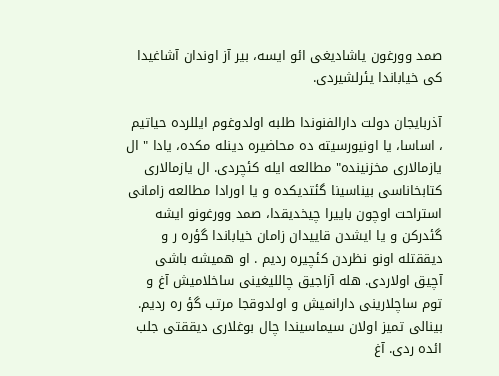صمد وورغون یاشادیغی ائو ایسه، بیر آز اوندان آشاغیدا کی خیاباندا یئرلشیردی.

آذربایجان دولت دارالفنوندا طلبه اولدوغوم ایللرده حیاتیم ، اساسا، یا اونیورسیته ده محاضیره دینله مکده، یادا " ال یازمالاری مخزنینده" مطالعه ایله کئچردی. ال یازمالاری کتابخاناسی بیناسینا گئتدیکده و یا اورادا مطالعه زامانی استراحت اوچون باییرا چیخدیقدا، صمد وورغونو ایشه گئدرکن و یا ایشدن قاییدان زامان خیاباندا گؤره ر و دیققتله اونو نظردن کئچیره ردیم . او همیشه باشی آچیق اولاردی. هله آزاجیق چاللیغینی ساخلامیش آغ و توم ساچلارینی دارانمیش و اولدوقجا مرتب گؤ ره ردیم. بینالی تمیز اولان سیماسیندا چال بوغلاری دیققتی جلب ائده ردی. آغ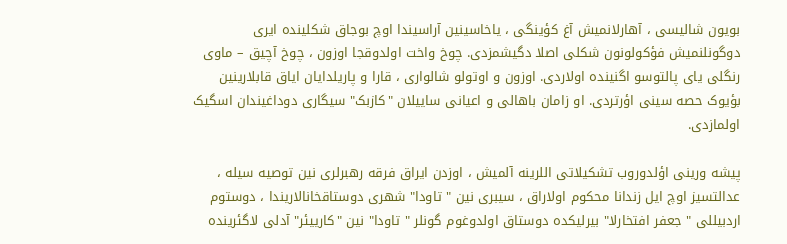بویون شالیسی ، آهارلانمیش آغ کؤینگی ، یاخاسینین آراسیندا اوچ بوجاق شکلینده ایری دوگونلنمیش فؤکولونون شکلی اصلا دگیشمزدی. چوخ واخت اولدوقجا اوزون ، چوخ آچیق – ماوی رنگلی یای پالتوسو اگنینده اولاردی. اوزون و اوتولو شالواری ، قارا و پاریلدایان ایاق قابلارینین بؤیوک حصه سینی اؤرتردی. او زامان باهالی و اعیانی ساییلان "کازبک" سیگاری دوداغیندان اسگیک اولمازدی.

پیشه ورینی اؤلدوروب تشکیلاتی اللرینه آلمیش ، اوزدن ایراق فرقه رهبرلری نین توصیه سیله ، عدالتسیز اوچ ایل زندانا محکوم اولاراق ، سیبری نین " تاودا" شهری دوستاقخانالاریندا ، دوستوم اردبیللی " جعفر افتخارلا" بیرلیکده دوستاق اولدوغوم گونلر " تاودا" نین "کارییئر" آدلی لاگئرینده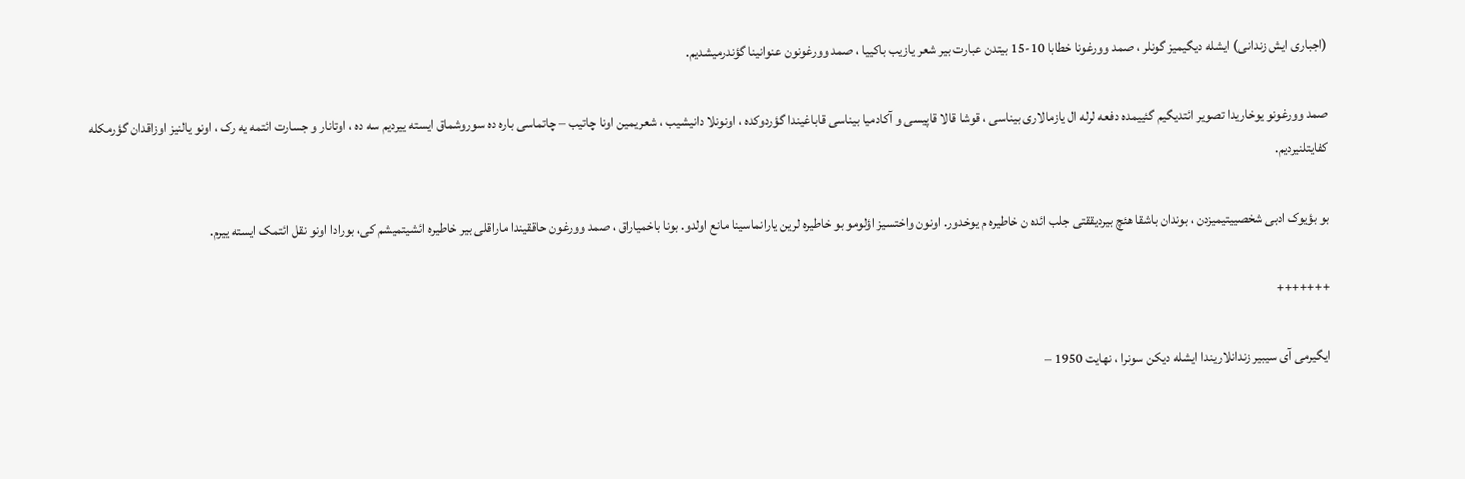(اجباری ایش زندانی) ایشله دیگیمیز گونلر ، صمد وورغونا خطابا 10-15 بیتدن عبارت بیر شعر یازیب باکییا ، صمد وورغونون عنوانینا گؤندرمیشدیم.

صمد وورغونو یوخاریدا تصویر ائتدیگیم گئییمده دفعه لرله ال یازمالاری بیناسی ، قوشا قالا قاپیسی و آکادمیا بیناسی قاباغیندا گؤردوکده ، اونونلا دانیشیب ، شعریمین اونا چاتیب – چاتماسی باره ده سوروشماق ایسته ییردیم سه ده ، اوتانار و جسارت ائتمه یه رک ، اونو یالنیز اوزاقدان گؤرمکله کفایتلنیردیم.

بو بؤیوک ادبی شخصییتیمیزدن ، بوندان باشقا هئچ بیردیققتی جلب ائده ن خاطیره م یوخدور. اونون واختسیز اؤلومو بو خاطیره لرین یارانماسینا مانع اولدو. بونا باخمیاراق ، صمد وورغون حاققیندا ماراقلی بیر خاطیره ائشیتمیشم کی، بورادا اونو نقل ائتمک ایسته ییرم.

+++++++

ایگیرمی آی سیبیر زندانلاریندا ایشله دیکن سونرا ، نهایت 1950 –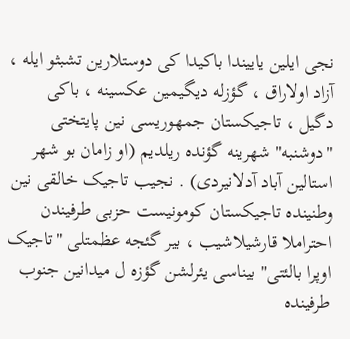نجی ایلین یاییندا باکیدا کی دوستلارین تشبثو ایله ، آزاد اولاراق ، گؤزله دیگیمین عکسینه ، باکی دگیل ، تاجیکستان جمهوریسی نین پایتختی "دوشنبه" شهرینه گؤنده ریلدیم (او زامان بو شهر استالین آباد آدلانیردی) . نجیب تاجیک خالقی نین وطنینده تاجیکستان کومونیست حزبی طرفیندن احتراملا قارشیلاشیب ، بیر گئجه عظمتلی "تاجیک اوپرا بالئتی" بیناسی یئرلشن گؤزه ل میدانین جنوب طرفینده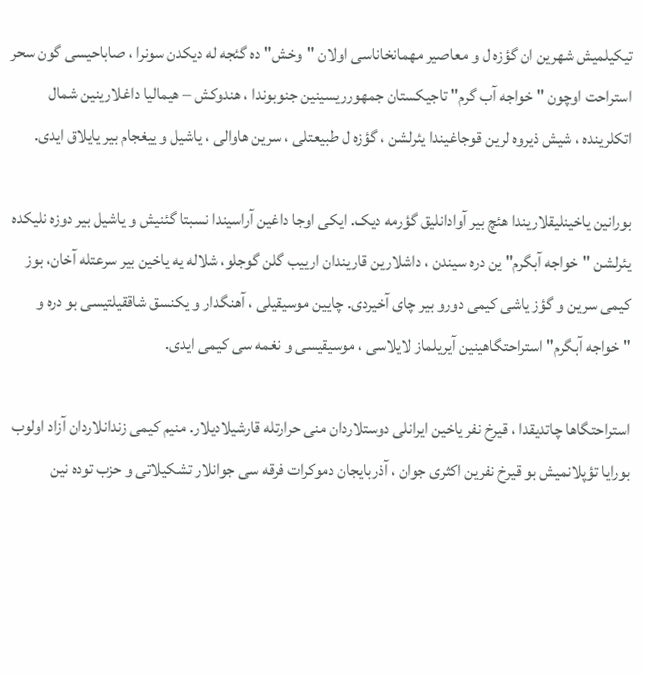تیکیلمیش شهرین ان گؤزه ل و معاصیر مهمانخاناسی اولان "وخش" ده گئجه له دیکدن سونرا ، صاباحیسی گون سحر استراحت اوچون " خواجه آب گرم" تاجیکستان جمهورریسینین جنوبوندا ، هندوکش – هیمالیا داغلارینین شمال اتکلرینده ، شیش ذیروه لرین قوجاغیندا یئرلشن ، گؤزه ل طبیعتلی ، سرین هاوالی ، یاشیل و ییغجام بیر یایلاق ایدی.

بورانین یاخینلیقلاریندا هئچ بیر آوادانلیق گؤرمه دیک. ایکی اوجا داغین آراسیندا نسبتا گئنیش و یاشیل بیر دوزه نلیکده یئرلشن "خواجه آبگرم" ین دره سیندن ، داشلارین قاریندان ارییب گلن گوجلو، شلاله یه یاخین بیر سرعتله آخان، بوز کیمی سرین و گؤز یاشی کیمی دورو بیر چای آخیردی. چایین موسیقیلی ، آهنگدار و یکنسق شاققیلتیسی بو دره و "خواجه آبگرم" استراحتگاهینین آیریلماز لایلاسی ، موسیقیسی و نغمه سی کیمی ایدی.

استراحتگاها چاتدیقدا ، قیرخ نفر یاخین ایرانلی دوستلاردان منی حرارتله قارشیلادیلار. منیم کیمی زندانلاردان آزاد اولوب بورایا تؤپلانمیش بو قیرخ نفرین اکثری جوان ، آذربایجان دموکرات فرقه سی جوانلار تشکیلاتی و حزب توده نین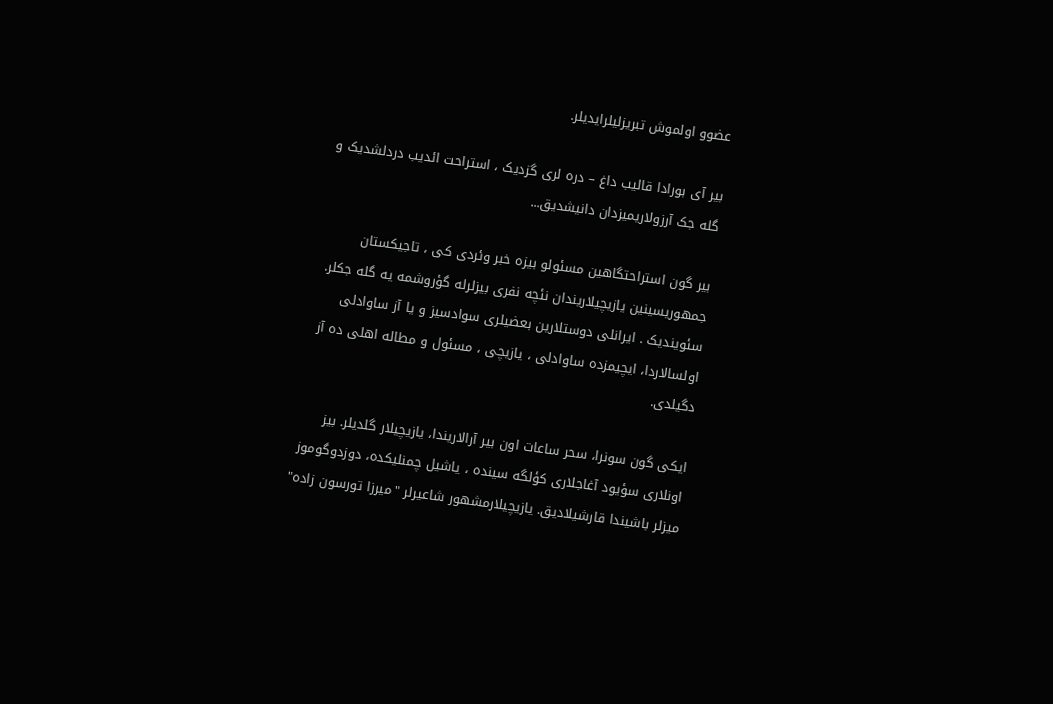عضوو اولموش تبریزلیلرایدیلر.

بیر آی بورادا قالیب داغ – دره لری گزدیک ، استراحت ائدیب دردلشدیک و گله جک آرزولاریمیزدان دانیشدیق...

بیر گون استراحتگاهین مسئولو بیزه خبر وئردی کی ، تاجیکستان جمهوریسینین یازیچیلاریندان نئچه نفری بیزلرله گؤروشمه یه گله جکلر. سئویندیک . ایرانلی دوستلارین بعضیلری سوادسیز و یا آز ساوادلی اولسالاردا، ایچیمزده ساوادلی ، یازیچی ، مسئول و مطاله اهلی ده آز دگیلدی.

ایکی گون سونرا، سحر ساعات اون بیر آرالاریندا، یازیچیلار گلدیلر. بیز اونلاری سؤیود آغاجلاری کؤلگه سینده ، یاشیل چمنلیکده، دوزدوگوموز میزلر باشیندا قارشیلادیق. یازیچیلارمشهور شاعیرلر "میرزا تورسون زاده"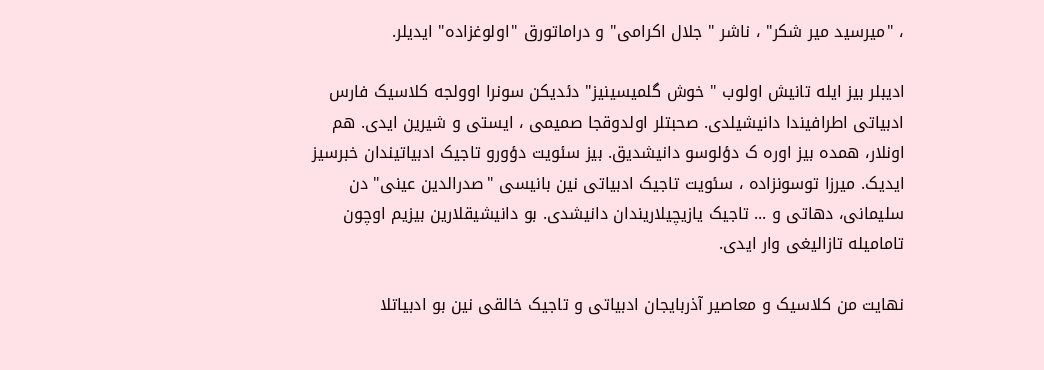، "میرسید میر شکر" ، ناشر " جلال اکرامی" و دراماتورق "اولوغزاده" ایدیلر.

ادیبلر بیز ایله تانیش اولوب " خوش گلمیسینیز" دئدیکن سونرا اوولجه کلاسیک فارس ادبیاتی اطرافیندا دانیشیلدی. صحبتلر اولدوقجا صمیمی ، ایستی و شیرین ایدی. هم اونلار، همده بیز اوره ک دؤلوسو دانیشدیق. بیز سئویت دؤورو تاجیک ادبیاتیندان خبرسیز ایدیک. میرزا توسونزاده ، سئویت تاجیک ادبیاتی نین بانیسی "صدرالدین عینی" دن سلیمانی، دهاتی و ... تاجیک یازیچیلاریندان دانیشدی. بو دانیشیقلارین بیزیم اوچون تامامیله تازالیغی وار ایدی.

نهایت من کلاسیک و معاصیر آذربایجان ادبیاتی و تاجیک خالقی نین بو ادبیاتلا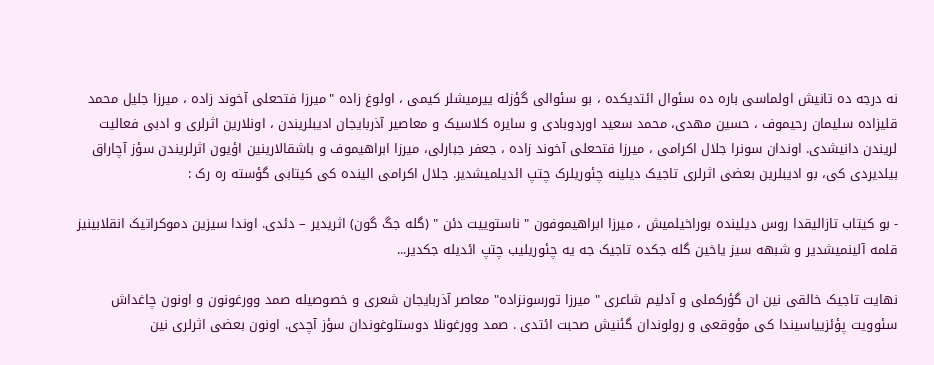نه درجه ده تانیش اولماسی باره ده سئوال ائتدیکده ، بو سئوالی گؤزله ییرمیشلر کیمی ، اولوغ زاده "میرزا فتحعلی آخوند زاده ، میرزا جلیل محمد قلیزاده سلیمان رحیموف ، حسین مهدی، محمد سعید اوردوبادی و سایره کلاسیک و معاصیر آذربایجان ادیبلریندن ، اونلارین اثرلری و ادبی فعالیت لریندن دانیشدی. اوندان سونرا جلال اکرامی ، میرزا فتحعلی آخوند زاده ، جعفر جبارلی، میرزا ابراهیموف و باشقالارینین اؤیون اثرلریندن سؤز آچاراق بیلدیردی کی، بو ادیبلرین بعضی اثرلری تاجیک دیلینه چئوریلرک چتپ ائدیلمیشدیر. جلال اکرامی الینده کی کیتابی گؤسته ره رک :

- بو کیتاب تازالیقدا روس دیلینده بوراخیلمیش ، میرزا ابراهیموفون " ناستوییت دئن " (گله جگ گون) اثریدیر – دئدی. اوندا سیزین دموکراتیک انقلابینیز قلمه آلینمیشدیر و شبهه سیز یاخین گله جکده تاجیک جه یه چئوریلیب چتپ ائدیله جکدیر...

نهایت تاجیک خالقی نین ان گؤرکملی و آدلیم شاعری " میرزا تورسونزاده" معاصر آذربایجان شعری و خصوصیله صمد وورغونون و اونون چاغداش سئوویت پؤئزییاسیندا کی مؤوقعی و رولوندان گئنیش صحبت ائتدی . صمد وورغونلا دوستلوغوندان سؤز آچدی. اونون بعضی اثرلری نین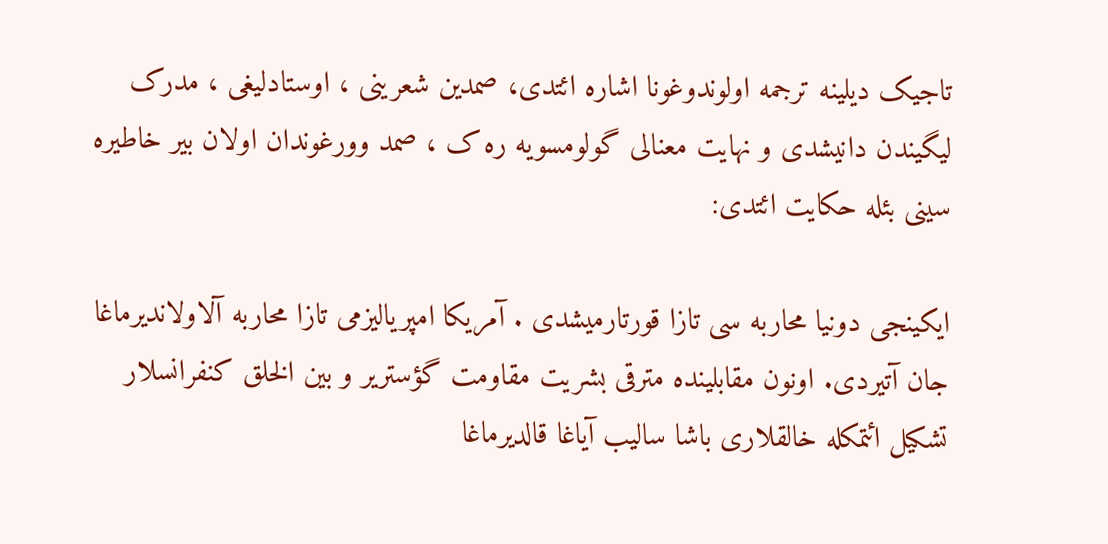تاجیک دیلینه ترجمه اولوندوغونا اشاره ائتدی، صمدین شعرینی ، اوستادلیغی ، مدرک لیگیندن دانیشدی و نهایت معنالی گولومسویه ره ک ، صمد وورغوندان اولان بیر خاطیره سینی بئله حکایت ائتدی:

ایکینجی دونیا محاربه سی تازا قورتارمیشدی . آمریکا امپریالیزمی تازا محاربه آلاولاندیرماغا جان آتیردی. اونون مقابلینده مترقی بشریت مقاومت گؤستریر و بین الخلق کنفرانسلار تشکیل ائتمکله خالقلاری باشا سالیب آیاغا قالدیرماغا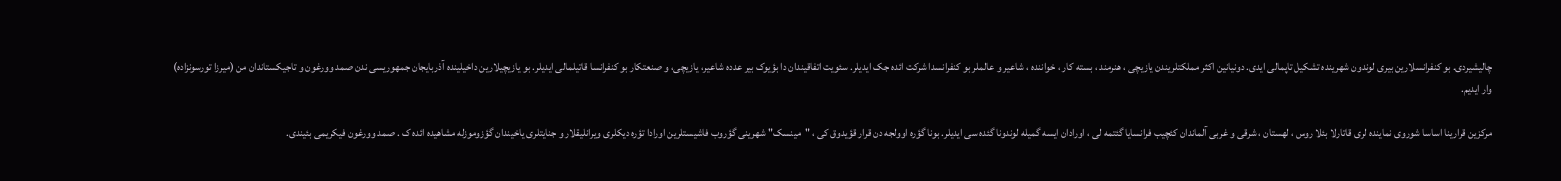چالیشیردی. بو کنفرانسلارین بیری لوندون شهرینده تشکیل تاپمالی ایدی. دونیانین اکثر مملکتلریندن یازیچی ، هنرمند ، بسته کار ، خواننده ، شاعیر و عالملر بو کنفرانسدا شرکت ائده جک ایدیلر. سئویت اتفاقیندان دا بؤیوک بیر عدده شاعیر، یازیچی، و صنعتکار بو کنفرانسا قاتیلمالی ایدیلر. بو یازیچیلارین داخیلینده آذربایجان جمهوریسی ندن صمد وورغون و تاجیکستاندان من (میرزا تورسونزاده) وار ایدیم.

مرکزین قرارینا اساسا شوروی نماینده لری قاتارلا بئلا روس ، لهستان ، شرقی و غربی آلماندان کئچیب فرانسایا گئتمه لی ، اورادان ایسه گمیله لوندونا گئده سی ایدیلر. بونا گؤره اوولجه دن قرار قؤیدوق کی ، "مینسک" شهرینی گؤروب فاشیستلرین اورادا تؤره دیکلری ویرانلیقلار و جنایتلری یاخیندان گؤزوموزله مشاهیده ائده ک . صمد وورغون فیکریمی بئیندی.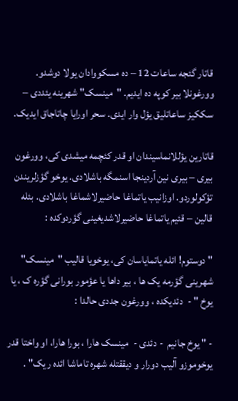قاتار گئجه ساعات 12 – ده مسکووادان یولا دوشدو. وورغونلا بیر کوپه ده ایدیم. "مینسک" شهرینه یئددی – سککیز ساعاتلیق یؤل وار ایدی. سحر اورایا چاتاجاق ایدیک.

قاتارین یؤللانماسیندان او قدر کئچمه میشدی کی، وورغون بیری – بیری نین آردینجا اسنمگه باشلادی. یوخو گؤزلریندن تؤکولوردو. اوزانیب یاتماغا حاضیرلاشماغا باشلادی. بئله قالین – قئیم یاتماغا حاضیرلاشدیغینی گؤردوکده :

" دوستوم! ائله یاتمایاسان کی، یوخویا قالیب "مینسک" شهرینی گؤرمه یک ها ، بیر داها یا عؤمور بورانی گؤره ک ، یا یوخ " -  دئدیکده ، وورغون جددی حالدا :

- " یوخ جانیم  - دئدی -  مینسک هارا ، بورا هارا، او واختا قدر یوخوموزو آلیب دورار و دیققتله شهره تاماشا ائده ریک" .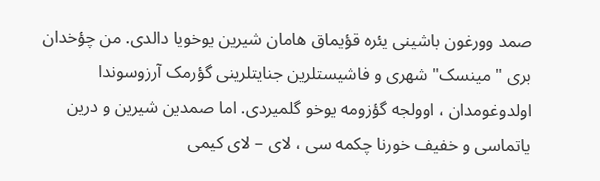صمد وورغون باشینی یئره قؤیماق هامان شیرین یوخویا دالدی. من چؤخدان بری " مینسک" شهری و فاشیستلرین جنایتلرینی گؤرمک آرزوسوندا اولدوغومدان ، اوولجه گؤزومه یوخو گلمیردی. اما صمدین شیرین و درین یاتماسی و خفیف خورنا چکمه سی ، لای – لای کیمی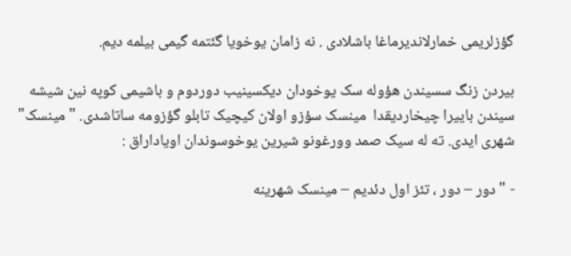گؤزلریمی خمارلاندیرماغا باشلادی . نه زامان یوخویا گئتمه گیمی بیلمه دیم.

بیردن زنگ سسیندن هؤوله سک یوخودان دیکسینیب دوردوم و باشیمی کوپه نین شیشه سیندن باییرا چیخاردیقدا  مینسک سؤزو اولان کیچیک تابلو گؤزومه ساتاشدی. "مینسک" شهری ایدی. ته له سیک صمد وورغونو شیرین یوخوسوندان اویاداراق :

- "دور – دور ، تئز اول دئدیم – مینسک شهرینه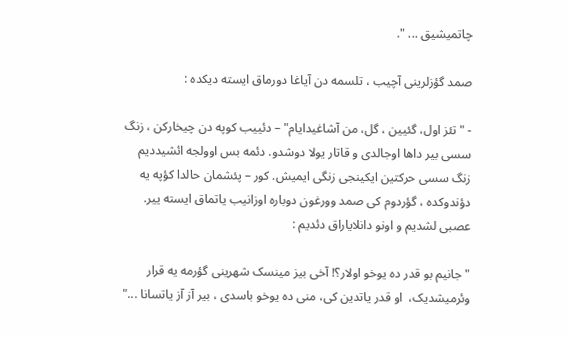چاتمیشیق ... ".

صمد گؤزلرینی آچیب ، تلسمه دن آیاغا دورماق ایسته دیکده :

- " تئز اول، گئیین ، گل، من آشاغیدایام" – دئییب کوپه دن چیخارکن ، زنگ سسی بیر داها اوجالدی و قاتار یولا دوشدو. دئمه بس اوولجه ائشیددیم زنگ سسی حرکتین ایکینجی زنگی ایمیش. کور – پئشمان حالدا کؤپه یه دؤندوکده ، گؤردوم کی صمد وورغون دوباره اوزانیب یاتماق ایسته ییر. عصبی لشدیم و اونو دانلایاراق دئدیم :

" جانیم بو قدر ده یوخو اولار؟! آخی بیز مینسک شهرینی گؤرمه یه قرار وئرمیشدیک،  او قدر یاتدین کی، منی ده یوخو باسدی ، بیر آز آز یاتسانا ..."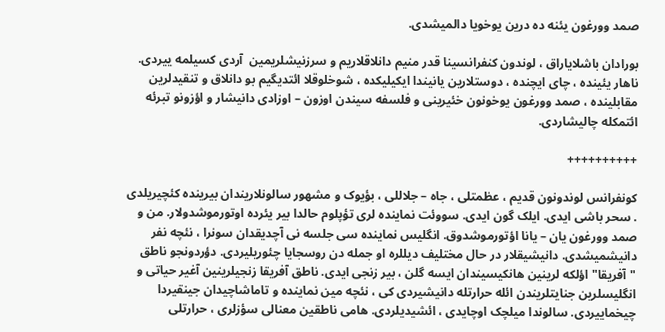صمد وورغون یئنه ده درین یوخویا دالمیشدی.

بورادان باشلایاراق ، لوندون کنفرانسینا قدر منیم دانلاقلاریم و سرزنیشلریمین  آردی کسیلمه ییردی. ناهار یئینده ، چای ایچنده ، دوستلارین یانیندا ایکیلیکده ، شوخلوقلا ائتدیگیم بو دانلاق و تنقیدلرین مقابلینده ، صمد وورغون یوخونون خئیرینی و فلسفه سیندن اوزون – اوزادی دانیشار و اؤزونو تبرئه ائتمکله چالیشاردی.

++++++++++

کونفرانس لوندونون قدیم ، عظمتلی ، جاه – جلاللی ، بؤیوک و مشهور سالونلاریندان بیرینده کئچیریلدی . سحر باشی ایدی. ایلک گون ایدی. سووئت نماینده لری تؤپلوم حالدا بیر یئرده اوتورموشدولار. من و صمد وورغون یان – یانا اؤتورموشدوق. انگلیس نماینده سی جلسه نی آچدیقدان سونرا ، نئچه نفر دانیشمیشدی. دانیشیقلار در حال مختلیف دیللره او جمله دن روسجایا چئوریلیردی. دؤردونجو ناطق "آفریقا" اؤلکه لرینین هانکیسیندان ایسه گلن ، بیر زنجی ایدی. ناطق آفریقا زنجیلرینین آغیر حیاتی و انگلیسلرین جنایتلریندن ائله حرارتله دانیشیردی کی ، نئچه مین نماینده و تاماشاچیدان جینقیردا چیخماییردی. سالوندا میلچک اوچایدی ، ائشیدیلردی. هامی ناطقین معنالی سؤزلری ، حرارتلی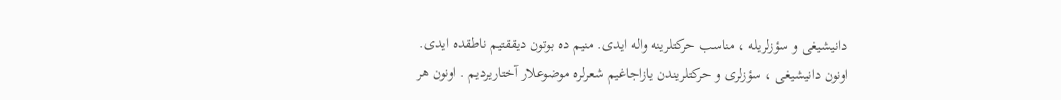دانیشیغی و سؤزلریله ، مناسب حرکتلرینه واله ایدی. منیم ده بوتون دیققتیم ناطقده ایدی. اونون دانیشیغی ، سؤزلری و حرکتلریندن یازاجاغیم شعرلره موضوعلار آختاریردیم . اونون هر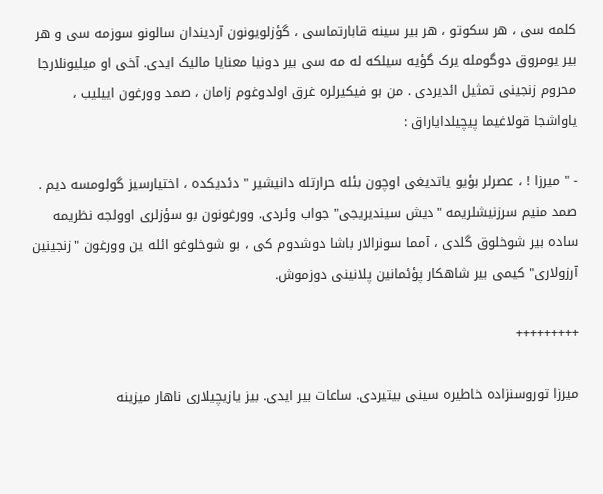کلمه سی ، هر سکوتو ، هر بیر سینه قابارتماسی ، گؤزلویونون آردیندان سالونو سوزمه سی و هر بیر یومروق دوگومله یرک گؤیه سیلکه له مه سی بیر دونیا معنایا مالیک ایدی. آخی او میلیونلارجا محروم زنجینی تمثیل ائدیردی . من بو فیکیرلره غرق اولدوغوم زامان ، صمد وورغون اییلیب ، یاواشجا قولاغیما پیچیلدایاراق :

- " میرزا ! ، عصرلر بؤیو یاتدیغی اوچون بئله حرارتله دانیشیر " دئدیکده ، اختیارسیز گولومسه دیم . صمد منیم سرزنیشلریمه "دیش سیندیریجی" جواب وئردی. وورغونون بو سؤزلری اوولجه نظریمه ساده بیر شوخلوق گلدی ، آمما سونرالار باشا دوشدوم کی ، بو شوخلوغو ائله ین وورغون "زنجینین آرزولاری" کیمی بیر شاهکار پؤئمانین پلانینی دوزموش.

+++++++++

میرزا توروسنزاده خاطیره سینی بیتیردی. ساعات بیر ایدی. بیز یازیچیلاری ناهار میزینه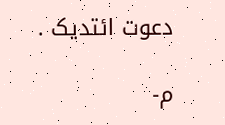دعوت ائتدیک .

م-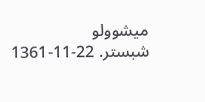میشوولو
شبستر. 22-11-1361